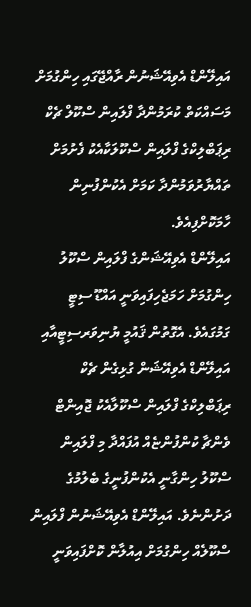އައިލޭންޑް އެވިއޭޝަނުން ރާއްޖޭގައި ހިންގުމަށް މަސައްކަތް ކުރަމުންދާ ފްލައިން ސްކޫލް ޗެކް ރިޕަބްލިކްގެ ފްލައިން ސްކޫލަކާއެކު ފެށުމަށް ތައްޔާރުވަމުންދާ ކަމަށް އެކުންފުނިން ހާމަކޮށްފިއެވެ.
އައިލޭންޑް އެވިއޭޝަންގެ ފްލައިން ސްކޫލު ހިންގުމަށް ހަމަޖެހިފައިވަނީ އައްޑޫ ސިޓީ ގަމުގައެވެ. އެގޮތުން ޤައުމީ ޔުނިވަރސިޓީއާއި އައިލޭންޑް އެވިއޭޝަން ގުޅިގެން ޗެކް ރިޕަބްލިކްގެ ފްލައިން ސްކޫލާއެކު ޖޮއިންޓް ވެންޗާ ކުންފުންޏެއް އުފައްދާ މި ފްލައިން ސްކޫލު ހިންގާނީ އެކުންފުނީގެ ބެލުމުގެ ދަށުންނެވެ. އައިލޭންޑް އެވިއޭޝަނުން ފްލައިން ސްކޫލެއް ހިންގުމަށް އިއުލާން ކޮށްފައިވަނީ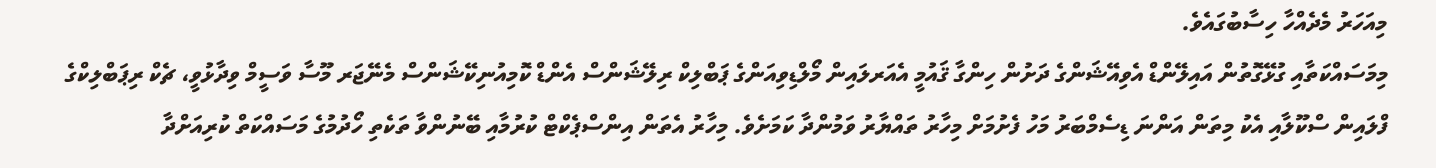މިއަހަރު މެދެއްހާ ހިސާބުގައެވެ.
މިމަސައްކަތާއި ގުޅޭގޮތުން އައިލޭންޑް އެވިއޭޝަންގެ ދަށުން ހިންގާ ޤައުމީ އެއަރލައިން މޯލްޑިވިއަންގެ ޕަބްލިކް ރިލޭޝަންސް އެންޑް ކޮމިއުނިކޭޝަންސް މެނޭޖަރ މޫސާ ވަސީމް ވިދާޅުވީ، ޗެކް ރިޕަބްލިކްގެ ފްލައިން ސްކޫލާއި އެކު މިތަން އަންނަ ޑިސެމްބަރު މަހު ފެށުމަށް މިހާރު ތައްޔާރު ވަމުންދާ ކަމަށެވެ. މިހާރު އެތަން އިންސްޕެކްޓް ކުރުމާއި ބޭނުންވާ ތަކެތި ހޯދުމުގެ މަސައްކަތް ކުރިއަށްދާ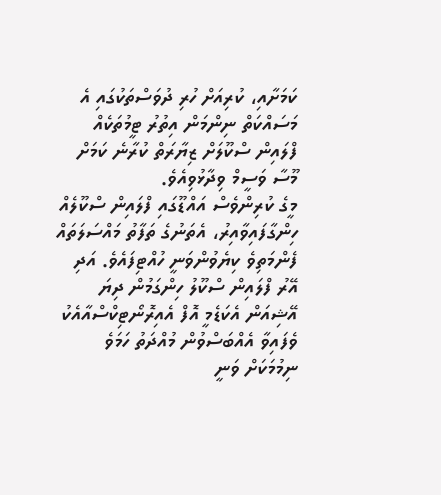ކަމަށާއި، ކުރިއަށް ހުރި ދުވަސްތަކުގައި އެ މަސައްކަތް ނިންމަން އިތުރު ޓީމުތަކެއް ފްލައިން ސްކޫލަށް ޒިޔާރަތް ކުރާނެ ކަމަށް މޫސާ ވަސީމް ވިދާޅުވިއެވެ.
މީގެ ކުރިންވެސް އައްޑޫގައި ފްލައިން ސްކޫލެއް ހިންގާފައިވާއިރު، އެތަނުގެ ތަފާތު މައްސަލަތައް ފެންމަތިވެ ކިޔެވުންވަނީ ހުއްޓިފައެވެ. އަދި އޭރު ފްލައިން ސްކޫލު ހިންގަމުން ދިޔަ އޭޝިއަން އެކަޑެމީ އޮފް އެއިރޮނޯޓިކްސްއާއެކު ވެފައިވާ އެއްބަސްވުން މުއްދަތު ހަމަވެ ނިމުމަކަށް ވަނީ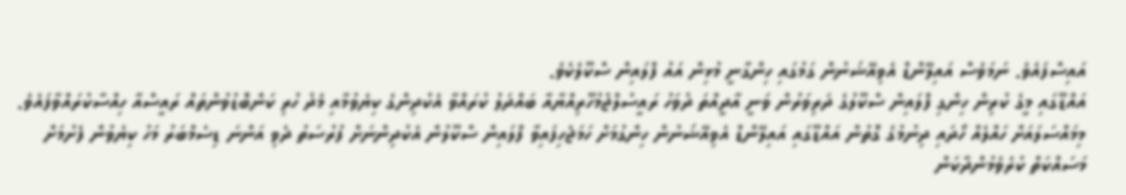އައިސްފައެވެ. ނަމަވެސް އައިލޭންޑް އެވިއޭޝަނުން ގަމުގައި ހިންގާނީ މުޅިން އައު ފްލައިން ސްކޫލެކެވެ.
އައްޑޫގައި މީގެ ކުރިން ހިންގި ފްލައިން ސްކޫލުގެ ދަރިވަރުން ވަނީ އާދީއްތަ ދުވަހު ރައީސުލްޖުމުހޫރިއްޔާއާ ބައްދަލު ކުރައްވާ އެކުދިންގެ ކިޔެވުމާއި މެދު ހުރި ކަންބޮޑުވުންތައް ރައީސްއާ ހިއްސާކުރައްވާފައެވެ. މިމައްސަލައަށް ހައްލެއް ހޯދައި ދިނުމުގެ ގޮތުން އައްޑޫގައި އައިލޭންޑް އެވިއޭޝަނުން ހިންގުމަށް ހަމަޖެހިފައިވާ ފްލައިން ސްކޫލުން އެކުދިންނަށް ފުރުސަތު ދެވި އަންނަ ޑިސެމްބަރު މަހު ކިޔެވުން ފެށުމަށް މަސައްކަތް ކުރެވެމުންދާކަން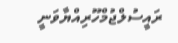ރައީސުލްޖުމްހޫރިއްޔާވަނީ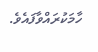ހާމަކުރައްވާފައެވެ.